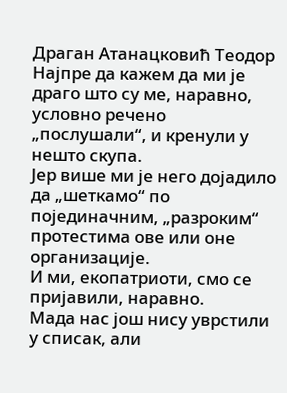Драган Атанацковић Теодор
Најпре да кажем да ми је драго што су ме, наравно, условно речено „послушали“, и кренули у нешто скупа.
Јер више ми је него дојадило да „шеткамо“ по појединачним, „разроким“ протестима ове или оне организације.
И ми, екопатриоти, смо се пријавили, наравно.
Мада нас још нису уврстили у списак, али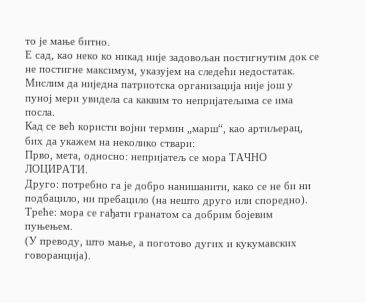то је мање битно.
Е сад, као неко ко никад није задовољан постигнутим док се не постигне максимум, указујем на следећи недостатак.
Мислим да ниједна патриотска организација није још у пуној мери увидела са каквим то непријатељима се има посла.
Кад се већ користи војни термин „марш“, као артиљерац, бих да укажем на неколико ствари:
Прво, мета, односно: непријатељ се мора ТАЧНО ЛОЦИРАТИ.
Друго: потребно га је добро нанишанити, како се не би ни подбацило, ни пребацило (на нешто друго или споредно).
Треће: мора се гађати гранатом са добрим бојевим пуњењем.
(У преводу, што мање, а поготово дугих и кукумавских говоранција).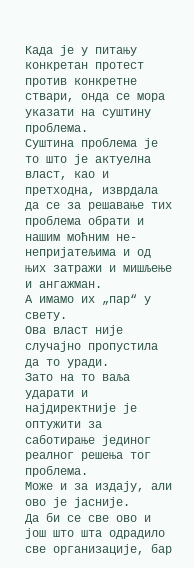Када је у питању конкретан протест против конкретне ствари, онда се мора указати на суштину проблема.
Суштина проблема је то што је актуелна власт, као и претходна, изврдала да се за решавање тих проблема обрати и нашим моћним не-непријатељима и од њих затражи и мишљење и ангажман.
А имамо их „пар“ у свету.
Ова власт није случајно пропустила да то уради.
Зато на то ваља ударати и најдиректније је оптужити за саботирање јединог реалног решења тог проблема.
Може и за издају, али ово је јасније.
Да би се све ово и још што шта одрадило све организације, бар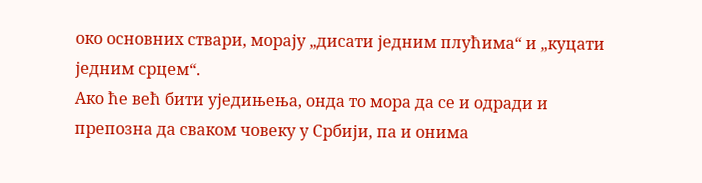око основних ствари, морају „дисати једним плућима“ и „куцати једним срцем“.
Ако ће већ бити уједињења, онда то мора да се и одради и препозна да сваком човеку у Србији, па и онима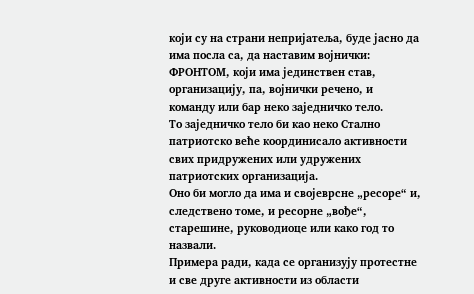који су на страни непријатеља, буде јасно да има посла са, да наставим војнички: ФРОНТОМ, који има јединствен став, организацију, па, војнички речено, и команду или бар неко заједничко тело.
То заједничко тело би као неко Стално патриотско веће координисало активности свих придружених или удружених патриотских организација.
Оно би могло да има и својеврсне „ресоре“ и, следствено томе, и ресорне „вође“, старешине, руководиоце или како год то назвали.
Примера ради, када се организују протестне и све друге активности из области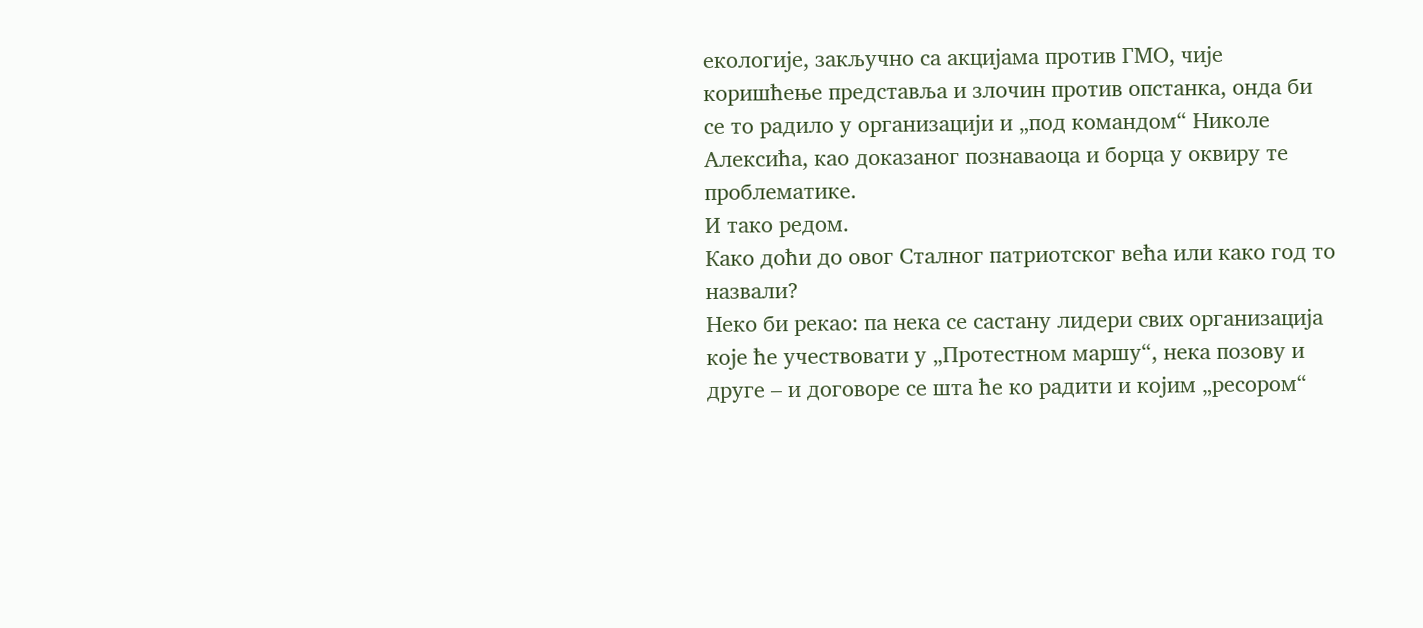екологије, закључно са акцијама против ГМО, чије коришћење представља и злочин против опстанка, онда би се то радило у организацији и „под командом“ Николе Алексића, као доказаног познаваоца и борца у оквиру те проблематике.
И тако редом.
Како доћи до овог Сталног патриотског већа или како год то назвали?
Неко би рекао: па нека се састану лидери свих организација које ће учествовати у „Протестном маршу“, нека позову и друге – и договоре се шта ће ко радити и којим „ресором“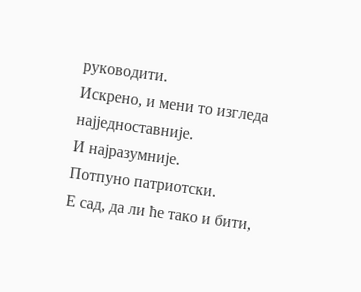руководити.
Искрено, и мени то изгледа најједноставније.
И најразумније.
Потпуно патриотски.
Е сад, да ли ће тако и бити,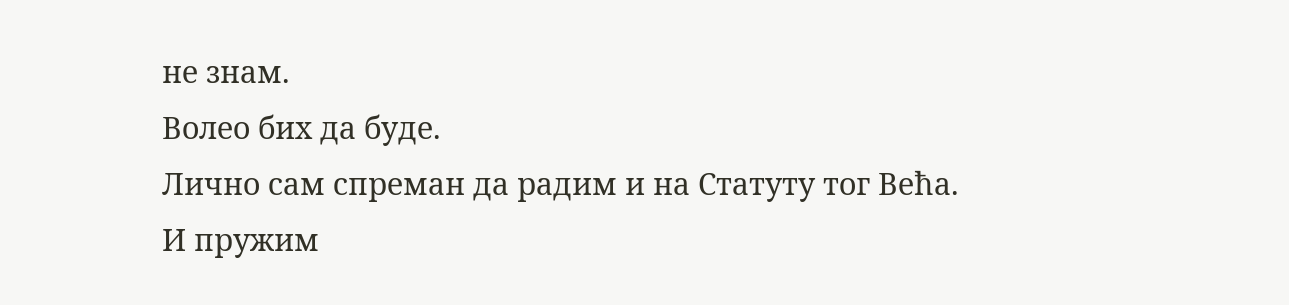не знам.
Волео бих да буде.
Лично сам спреман да радим и на Статуту тог Већа.
И пружим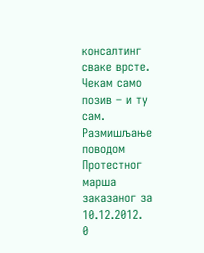консалтинг сваке врсте.
Чекам само позив – и ту сам.
Размишљање поводом Протестног марша заказаног за 10.12.2012.
0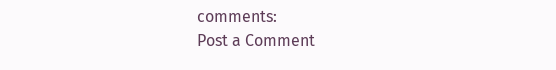comments:
Post a Comment